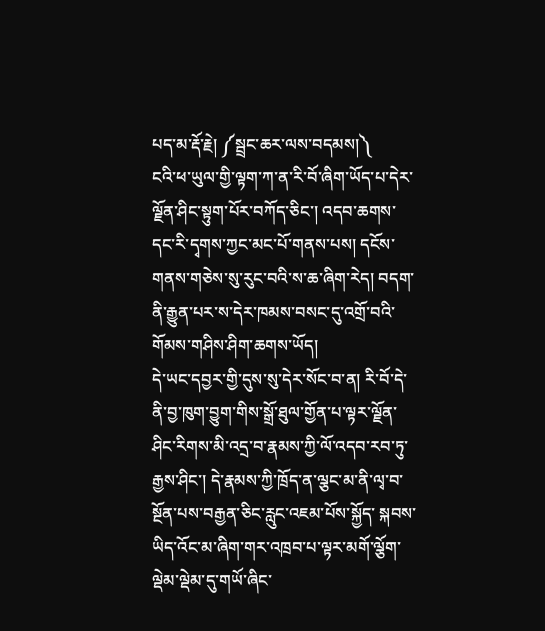པད་མ་རྡོ་རྗེ། ༼སྦྲང་ཆར་ལས་བདམས།༽
ངའི་ཕ་ཡུལ་གྱི་ལྟག་ཀ་ན་རི་བོ་ཞིག་ཡོད་པ་དེར་ལྗོན་ཤིང་སྟུག་པོར་བཀོད་ཅིང་། འདབ་ཆགས་དང་རི་དྭགས་ཀྱང་མང་པོ་གནས་པས། དངོས་གནས་གཅེས་སུ་རུང་བའི་ས་ཆ་ཞིག་རེད། བདག་ནི་རྒྱུན་པར་ས་དེར་ཁམས་བསང་དུ་འགྲོ་བའི་གོམས་གཤིས་ཤིག་ཆགས་ཡོད།
དེ་ཡང་དབྱར་གྱི་དུས་སུ་དེར་སོང་བ་ན། རི་བོ་དེ་ནི་བྱ་ཁུག་བྱུག་གིས་སྒྲོ་ཐུལ་གྱོན་པ་ལྟར་ལྗོན་ཤིང་རིགས་མི་འདྲ་བ་རྣམས་ཀྱི་ལོ་འདབ་རབ་ཏུ་རྒྱས་ཤིང་། དེ་རྣམས་ཀྱི་ཁྲོད་ན་ལྕང་མ་ནི་ལྭ་བ་སྔོན་པས་བརྒྱན་ཅིང་རླུང་འཇམ་པོས་སྐྱོད་ སྐབས་ཡིད་འོང་མ་ཞིག་གར་འཁྲབ་པ་ལྟར་མགོ་ལྕོག་ལྡེམ་ལྡེམ་དུ་གཡོ་ཞིང་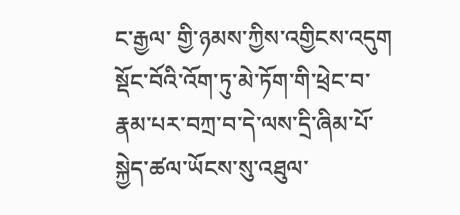ང་རྒྱལ་ གྱི་ཉམས་ཀྱིས་འགྱིངས་འདུག སྡོང་བོའི་འོག་ཏུ་མེ་ཏོག་གི་ཕྲེང་བ་རྣམ་པར་བཀྲ་བ་དེ་ལས་དྲི་ཞིམ་པོ་སྐྱེད་ཚལ་ཡོངས་སུ་འཐུལ་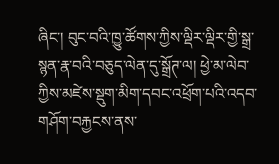ཞིང་། བུང་བའི་ཁྱུ་ཚོགས་ཀྱིས་ལྡིར་ལྡིར་གྱི་སྒྲ་སྙན་རྣ་བའི་བཅུད་ལེན་དུ་སྒྲོཊ་ལ། ཕྱེ་མ་ལེབ་ཀྱིས་མཛེས་སྡུག་མིག་དབང་འཕྲོག་པའི་འདབ་གཤོག་བརྐྱངས་ནས་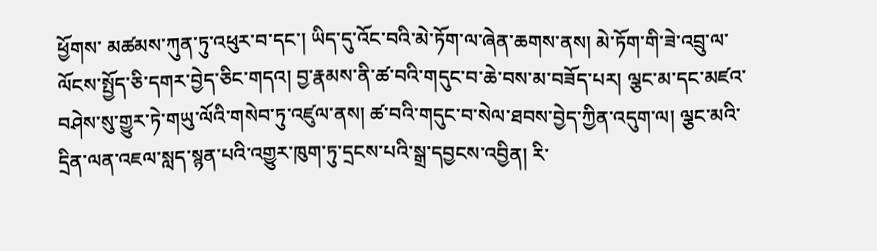ཕྱོགས་ མཚམས་ཀུན་ཏུ་འཕུར་བ་དང་། ཡིད་དུ་འོང་བའི་མེ་ཏོག་ལ་ཞེན་ཆགས་ནས། མེ་ཏོག་གི་ཟེ་འབྲུ་ལ་ལོངས་སྤྱོད་ཅི་དགར་བྱེད་ཅིང་གདའ། བྱ་རྣམས་ནི་ཚ་བའི་གདུང་བ་ཆེ་བས་མ་བཟོད་པར། ལྕང་མ་དང་མཛའ་བཤེས་སུ་གྱུར་ཏེ་གཡུ་ལོའི་གསེབ་ཏུ་འཛུལ་ནས། ཚ་བའི་གདུང་བ་སེལ་ཐབས་བྱེད་ཀྱིན་འདུག་ལ། ལྕང་མའི་དྲིན་ལན་འཇལ་སླད་སྙན་པའི་འགྱུར་ཁུག་ཏུ་དྲངས་པའི་སྒྲ་དབྱངས་འབྱིན། རི་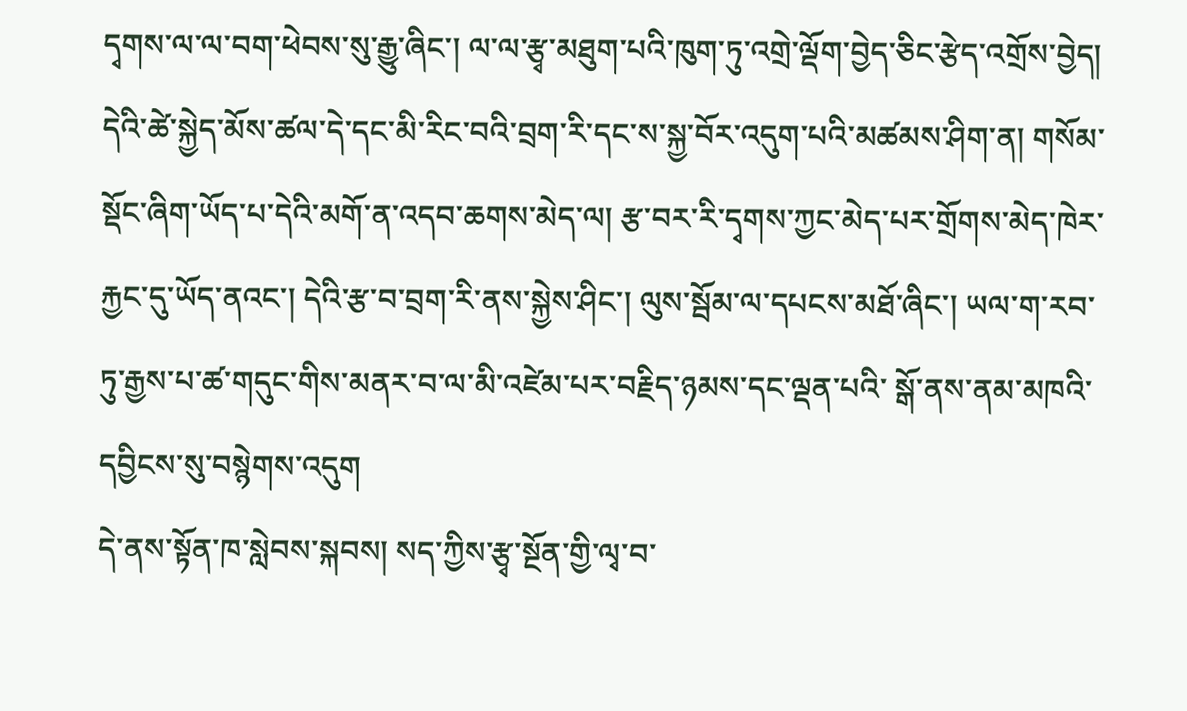དྭགས་ལ་ལ་བག་ཕེབས་སུ་རྒྱུ་ཞིང་། ལ་ལ་རྩྭ་མཐུག་པའི་ཁུག་ཏུ་འགྲེ་ལྡོག་བྱེད་ཅིང་རྩེད་འགྲོས་བྱེད། དེའི་ཚེ་སྐྱེད་མོས་ཚལ་དེ་དང་མི་རིང་བའི་བྲག་རི་དང་ས་སྐྱ་བོར་འདུག་པའི་མཚམས་ཤིག་ན། གསོམ་སྡོང་ཞིག་ཡོད་པ་དེའི་མགོ་ན་འདབ་ཆགས་མེད་ལ། རྩ་བར་རི་དྭགས་ཀྱང་མེད་པར་གྲོགས་མེད་ཁེར་རྐྱང་དུ་ཡོད་ནའང་། དེའི་རྩ་བ་བྲག་རི་ནས་སྐྱེས་ཤིང་། ལུས་སྦོམ་ལ་དཔངས་མཐོ་ཞིང་། ཡལ་ག་རབ་ཏུ་རྒྱས་པ་ཚ་གདུང་གིས་མནར་བ་ལ་མི་འཛེམ་པར་བརྗིད་ཉམས་དང་ལྡན་པའི་ སྒོ་ནས་ནམ་མཁའི་དབྱིངས་སུ་བསྙེགས་འདུག
དེ་ནས་སྟོན་ཁ་སླེབས་སྐབས། སད་ཀྱིས་རྩྭ་སྔོན་གྱི་ལྭ་བ་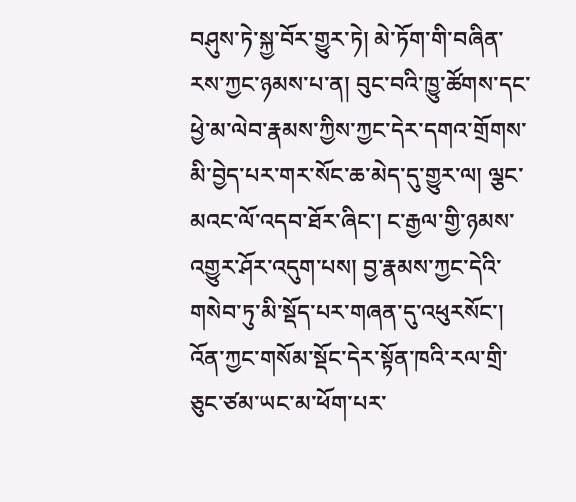བཤུས་ཏེ་སྐྱ་བོར་གྱུར་ཏེ། མེ་ཏོག་གི་བཞིན་རས་ཀྱང་ཉམས་པ་ན། བུང་བའི་ཁྱུ་ཚོགས་དང་ཕྱེ་མ་ལེབ་རྣམས་ཀྱིས་ཀྱང་དེར་དགའ་གྲོགས་མི་བྱེད་པར་གར་སོང་ཆ་མེད་དུ་གྱུར་ལ། ལྕང་མའང་ལོ་འདབ་ཐོར་ཞིང་། ང་རྒྱལ་གྱི་ཉམས་འགྱུར་ཤོར་འདུག་པས། བྱ་རྣམས་ཀྱང་དེའི་གསེབ་ཏུ་མི་སྡོད་པར་གཞན་དུ་འཕུརསོང་། འོན་ཀྱང་གསོམ་སྡོང་དེར་སྟོན་ཁའི་རལ་གྲི་ཅུང་ཙམ་ཡང་མ་ཕོག་པར་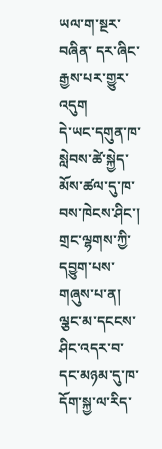ཡལ་ག་སྔར་བཞིན་ དར་ཞིང་རྒྱས་པར་གྱུར་འདུག
དེ་ཡང་དགུན་ཁ་སླེབས་ཚེ་སྐྱེད་མོས་ཚལ་དུ་ཁ་བས་ཁེངས་ཤིང་། གྲང་ལྷགས་ཀྱི་དབྱུག་པས་གཞུས་པ་ན། ལྕང་མ་དངངས་ཤིང་འདར་བ་དང་མཉམ་དུ་ཁ་དོག་སྐྱ་ལ་རིད་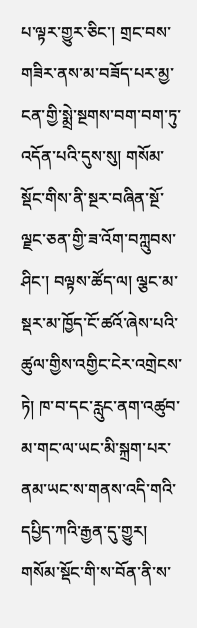པ་ལྟར་གྱུར་ཅིང་། གྲང་བས་གཟིར་ནས་མ་བཟོད་པར་མྱ་ངན་གྱི་སྨྲེ་སྔགས་བག་བག་ཏུ་འདོན་པའི་དུས་སུ། གསོམ་སྡོང་གིས་ནི་སྔར་བཞིན་སྔོ་ལྗང་ཅན་གྱི་ཟ་འོག་བཀླུབས་ཤིང་། བལྟས་ཚོད་ལ། ལྕང་མ་སྡར་མ་ཁྱོད་ངོ་ཚའོ་ཞེས་པའི་ཚུལ་གྱིས་འགྱིང་ངེར་འགྲེངས་ཏེ། ཁ་བ་དང་རླུང་ནག་འཚུབ་མ་གང་ལ་ཡང་མི་སྐྲག་པར་ནམ་ཡང་ས་གནས་འདི་གའི་དཔྱིད་ཀའི་རྒྱན་དུ་གྱུར།
གསོམ་སྡོང་གི་ས་བོན་ནི་ས་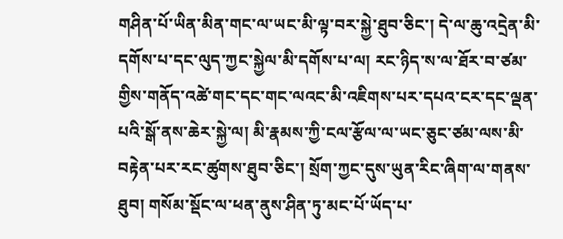གཤིན་པོ་ཡིན་མིན་གང་ལ་ཡང་མི་ལྟ་བར་སྐྱེ་ཐུབ་ཅིང་། དེ་ལ་ཆུ་འདྲེན་མི་དགོས་པ་དང་ལུད་ཀྱང་སྐྱེལ་མི་དགོས་པ་ལ། རང་ཉིད་ས་ལ་ཐོར་བ་ཙམ་གྱིས་གནོད་འཚེ་གང་དང་གང་ལའང་མི་འཇིགས་པར་དཔའ་ངར་དང་ལྡན་པའི་སྒོ་ནས་ཆེར་སྐྱེ་ལ། མི་རྣམས་ཀྱི་ངལ་རྩོལ་ལ་ཡང་ཅུང་ཙམ་ལས་མི་བརྟེན་པར་རང་ཚུགས་ཐུབ་ཅིང་། སྲོག་ཀྱང་དུས་ཡུན་རིང་ཞིག་ལ་གནས་ཐུབ། གསོམ་སྡོང་ལ་ཕན་ནུས་ཤིན་ཏུ་མང་པོ་ཡོད་པ་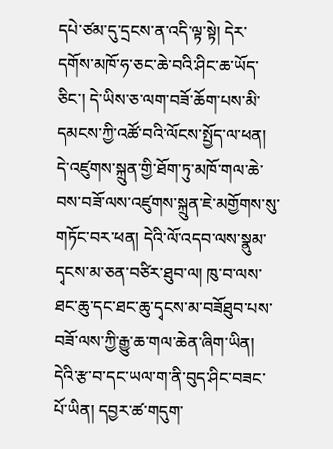དཔེ་ཙམ་དུ་དྲངས་ན་འདི་ལྟ་སྟེ། དེར་དགོས་མཁོ་ཧ་ཅང་ཆེ་བའི་ཤིང་ཆ་ཡོད་ཅིང་། དེ་ཡིས་ཅ་ལག་བཟོ་ཆོག་པས་མི་དམངས་ཀྱི་འཚོ་བའི་ལོངས་སྤྱོད་ལ་ཕན། དེ་འཛུགས་སྐྲུན་གྱི་ཐོག་ཏུ་མཁོ་གལ་ཆེ་བས་བཟོ་ལས་འཛུགས་སྐྲུན་ཇེ་མགྱོགས་སུ་གཏོང་བར་ཕན། དེའི་ལོ་འདབ་ལས་སྣུམ་དྭངས་མ་ཅན་བཙིར་ཐུབ་ལ། ཁུ་བ་ལས་ཐང་ཆུ་དང་ཐང་ཆུ་དྭངས་མ་བཟོཐུབ་པས་བཟོ་ལས་ཀྱི་རྒྱུ་ཆ་གལ་ཆེན་ཞིག་ཡིན། དེའི་རྩ་བ་དང་ཡལ་ག་ནི་བུད་ཤིང་བཟང་པོ་ཡིན། དབྱར་ཚ་གདུག་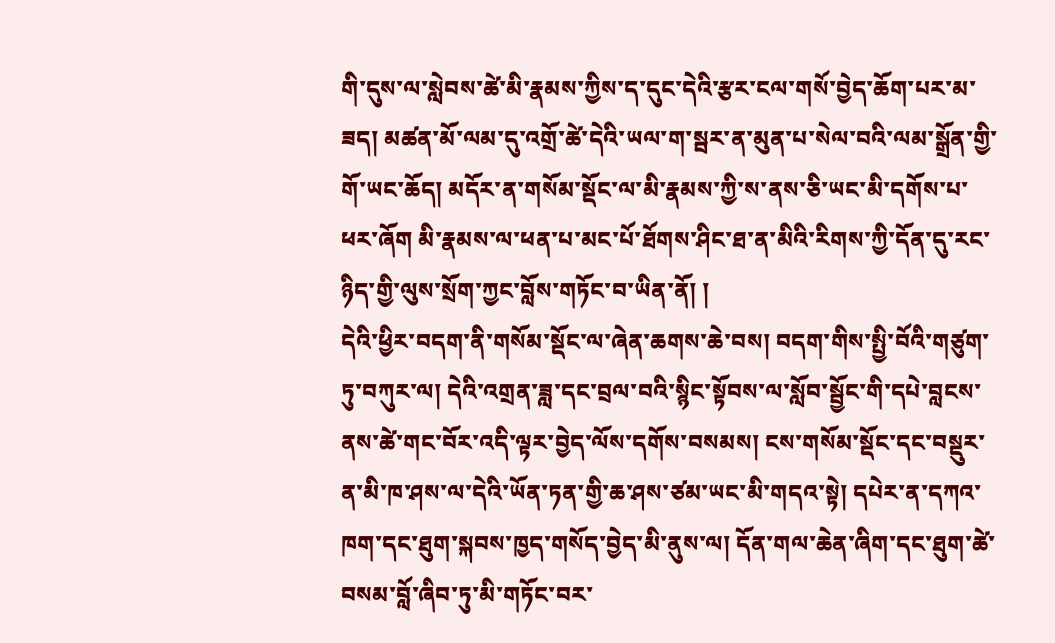གི་དུས་ལ་སླེབས་ཚེ་མི་རྣམས་ཀྱིས་ད་དུང་དེའི་རྩར་ངལ་གསོ་བྱེད་ཆོག་པར་མ་ཟད། མཚན་མོ་ལམ་དུ་འགྲོ་ཚེ་དེའི་ཡལ་ག་སྦར་ན་མུན་པ་སེལ་བའི་ལམ་སྒྲོན་གྱི་གོ་ཡང་ཆོད། མདོར་ན་གསོམ་སྡོང་ལ་མི་རྣམས་ཀྱི་ས་ནས་ཅི་ཡང་མི་དགོས་པ་ཕར་ཞོག མི་རྣམས་ལ་ཕན་པ་མང་པོ་ཐོགས་ཤིང་ཐ་ན་མིའི་རིགས་ཀྱི་དོན་དུ་རང་ཉིད་གྱི་ལུས་སྲོག་ཀྱང་བློས་གཏོང་བ་ཡིན་ནོ། །
དེའི་ཕྱིར་བདག་ནི་གསོམ་སྡོང་ལ་ཞེན་ཆགས་ཆེ་བས། བདག་གིས་སྤྱི་བོའི་གཙུག་ཏུ་བཀུར་ལ། དེའི་འགྲན་ཟླ་དང་བྲལ་བའི་སྙིང་སྟོབས་ལ་སློབ་སྦྱོང་གི་དཔེ་བླངས་ནས་ཚེ་གང་བོར་འདི་ལྟར་བྱེད་ལོས་དགོས་བསམས། ངས་གསོམ་སྡོང་དང་བསྡུར་ན་མི་ཁ་ཤས་ལ་དེའི་ཡོན་ཏན་གྱི་ཆ་ཤས་ཙམ་ཡང་མི་གདའ་སྟེ། དཔེར་ན་དཀའ་ཁག་དང་ཐུག་སྐབས་ཁྱད་གསོད་བྱེད་མི་ནུས་ལ། དོན་གལ་ཆེན་ཞིག་དང་ཐུག་ཚེ་བསམ་བློ་ཞིབ་ཏུ་མི་གཏོང་བར་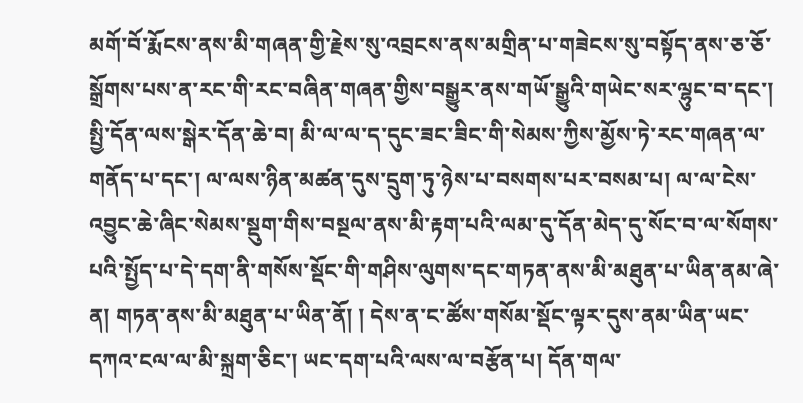མགོ་བོ་རྨོངས་ནས་མི་གཞན་གྱི་རྗེས་སུ་འབྲངས་ནས་མགྲིན་པ་གཟེངས་སུ་བསྟོད་ནས་ཅ་ཅོ་སྒྲོགས་པས་ན་རང་གི་རང་བཞིན་གཞན་གྱིས་བསྒྱུར་ནས་གཡོ་སྒྱུའི་གཡེང་སར་ལྷུང་བ་དང་། སྤྱི་དོན་ལས་སྒེར་དོན་ཆེ་བ། མི་ལ་ལ་ད་དུང་ཟང་ཟིང་གི་སེམས་ཀྱིས་མྱོས་ཏེ་རང་གཞན་ལ་གནོད་པ་དང་། ལ་ལས་ཉིན་མཚན་དུས་དྲུག་ཏུ་ཉེས་པ་བསགས་པར་བསམ་པ། ལ་ལ་ངེས་འབྱུང་ཆེ་ཞིང་སེམས་སྡུག་གིས་བསྔལ་ནས་མི་རྟག་པའི་ལམ་དུ་དོན་མེད་དུ་སོང་བ་ལ་སོགས་པའི་སྤྱོད་པ་དེ་དག་ནི་གསོས་སྡོང་གི་གཤིས་ལུགས་དང་གཏན་ནས་མི་མཐུན་པ་ཡིན་ནམ་ཞེ་ན། གཏན་ནས་མི་མཐུན་པ་ཡིན་ནོ། ། དེས་ན་ང་ཚོས་གསོམ་སྡོང་ལྟར་དུས་ནམ་ཡིན་ཡང་དཀའ་ངལ་ལ་མི་སྐྲག་ཅིང་། ཡང་དག་པའི་ལས་ལ་བརྩོན་པ། དོན་གལ་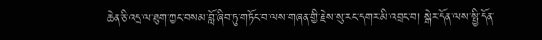ཆེན་ཅི་འདྲ་ལ་ཐུག་ཀྱང་བསམ་བློ་ཞིབ་ཏུ་གཏོང་བ་ལས་གཞན་གྱི་རྗེས་སུ་རང་དགར་མི་འབྲང་བ། སྒེར་དོན་ལས་སྤྱི་དོན་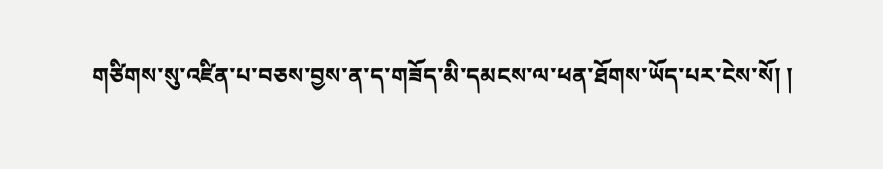གཙིགས་སུ་འཛིན་པ་བཅས་བྱས་ན་ད་གཟོད་མི་དམངས་ལ་ཕན་ཐོགས་ཡོད་པར་ངེས་སོ། །